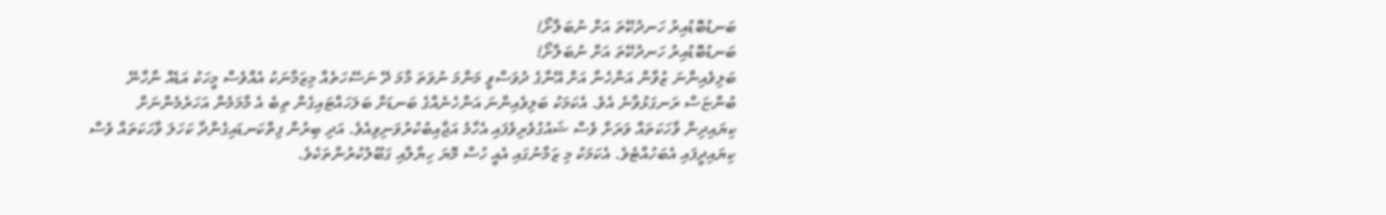ބަނޑުބޮޑުއިރު ހަނދުކޭތަ އަށް ނުބަލާށޯ!
ބަނޑުބޮޑުއިރު ހަނދުކޭތަ އަށް ނުބަލާށޯ!
ބަލިވެއިންނަ ޒުވާން އަންހެނާ އަށް އޭނާގެ ދުވަސްވީ މަންމަ ނުވަތަ މާމަ ދޭ ނަސޭހަތެއް މިޒަމާނަކު އެއްވެސް މީހަކު އަޑެއް ނާހާނޭ ބުންޏަސް ރަނގަޅުވާނެ އެވެ. އެކަމަކު ބަލިވެއިންނަ އަންހެނެއްގެ ބަނޑަށް ބަލަހައްޓައިގެން ތިބެ އެ މާމަމެން އަހަރެމެންނަށް ކިޔައިދިން ވާހަކަތައް ވަރަށް ވެސް ޝައުގުވެރިވެފައި އެހާމެ އަޖާއިބުކުރުވަނިވިއެވެ. އަދި ބިރުން ފިތްކަނޑައިގެންދާ ކަހަލަ ވާހަކަތައް ވެސް ކިޔައިދީފައި އެބަހުއްޓެވެ. އެކަމަކު މި ޒަމާނުގައި އެއީ ހުސް މޮޔަ ހިޔާލާއި ގަބޫލުކުރުންތަކެވެ.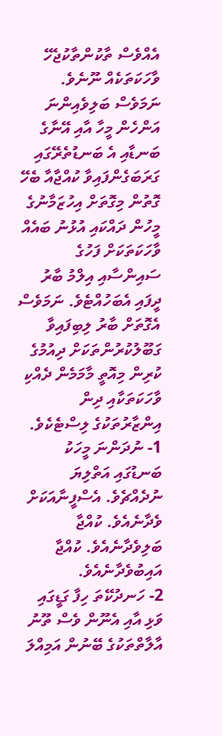އެއްވެސް ތާކުންތާކުޖެހޭ ވާހަކަތަކެއް ނޫނެވެ.
ނަމަވެސް ބަލިވެއިންނަ އަންހެން މީހާ އާއި އޭނާގެ ބަނޑާއި އެ ބަނޑުތެރޭގައި ގަރަބަގެންފައިވާ ކުއްޖާއާ ބެހޭ ގޮތުން މިގޮތަށް އިހުޒަމާނުގެ މީހުން ދައްކައި އުޅުނު ބައެއް ވާހަކަތަކަށް ފަހުގެ ސައިންސާއި އިލްމު ބާރު ދީފައި އެބަހުއްޓެވެ. ނަމަވެސް އެގޮތަށް ބާރު ލިބިފައިވާ ގަބޫލުކުރުންތަކަށް ދިއުމުގެ ކުރިން މިއޮތީ މާމަމެން ދެއްކި ވާހަކަތަކާއި ދިން އިންޒާރުތަކުގެ ލިސްޓެކެވެ.
1- ނުދަންނަ މީހަކު ބަނޑުގައި އަތްލިޔަ ނުދެއްޗެވެ. އެސްފީނާއަކަށް ވެދާނެއެވެ. ކުއްޖާ ބަލިވެދާނެއެވެ. ކުއްޖާ އައިބުވެދާނެއެވެ.
2- ހަނދުކޭތަ ހިފާ ގަޑީގައި ވަޅި އާއި އެނޫން ވެސް ތޫނު އާލާތްތަކުގެ ބޭނުން އަމިއްލަ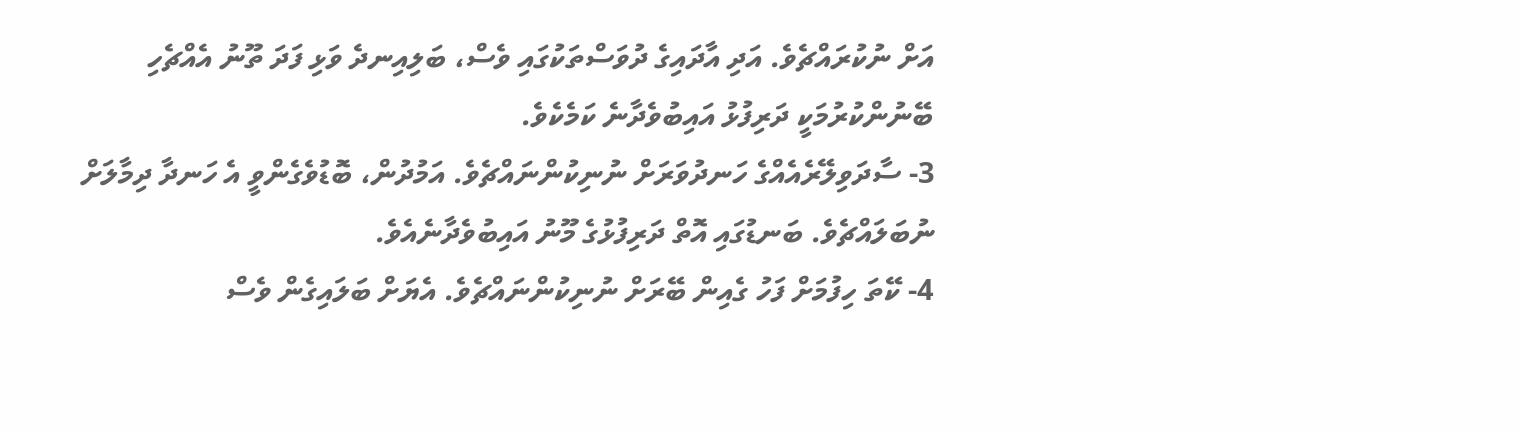އަށް ނުކުރައްޗެވެ. އަދި އާދައިގެ ދުވަސްތަކުގައި ވެސް، ބަލިއިނދެ ވަޅި ފަދަ ތޫނު އެއްޗެހި ބޭނުންކުރުމަކީ ދަރިފުޅު އައިބުވެދާނެ ކަމެކެވެ.
3- ސާދަވިލޭރެއެއްގެ ހަނދުވަރަށް ނުނިކުންނައްޗެވެ. އަމުދުން، ބޮޑުވެގެންވީ އެ ހަނދާ ދިމާލަށް ނުބަލައްޗެވެ. ބަނޑުގައި އޮތް ދަރިފުޅުގެ މޫނު އައިބުވެދާނެއެވެ.
4- ކޭތަ ހިފުމަށް ފަހު ގެއިން ބޭރަށް ނުނިކުންނައްޗެވެ. އެޔަށް ބަލައިގެން ވެސް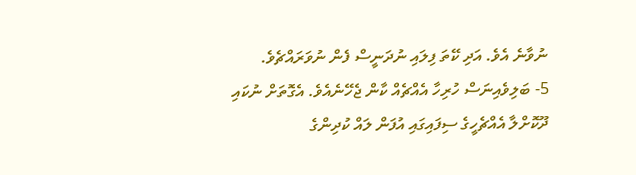ނުވާނެ އެވެ. އަދި ކޭތަ ފިލައި ނުދަނީސް ފެން ނުވަރައްޗެވެ.
5- ބަލިވެއިނަސް ހުރިހާ އެއްޗެއް ކާން ޖެހޭނެއެވެ. އެގޮތަށް ނުކައި ދޫކޮށްލާ އެއްޗެހީގެ ސިފައިގައި އުފަން ލައް ކުދިންގެ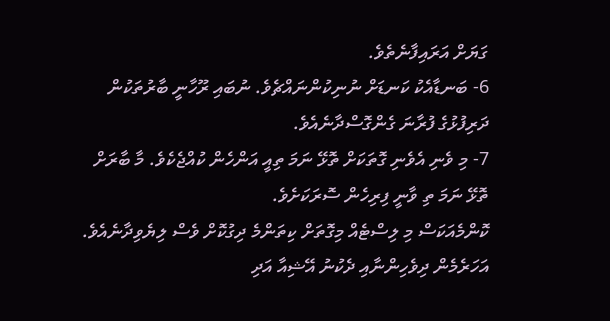ގަޔަށް އަރައިފާނެތެވެ.
6- ބަނޑާއެކު ކަނޑަށް ނުނިކުންނައްޗެވެ. ނުބައި ރޫހާނީ ބާރުތަކުން ދަރިފުޅުގެ ފުރާނަ ގެންގޮސްދާނެއެވެ.
7- މި ވެނި އެވެނި ގޮތަކަށް ތޮޅޭ ނަމަ ތިއީ އަންހެން ކުއްޖެކެވެ. މާ ބާރަށް ތޮޅޭ ނަމަ ތި ވާނީ ފިރިހެން ސޮރަކަށެވެ.
ކޮންމެއަކަސް މި ލިސްޓެއް މިގޮތަށް ކިތަންމެ ދިގުކޮށް ވެސް ލިޔެވިދާނެއެވެ. އަހަރެމެން ދިވެހިންނާއި ދެކުނު އޭޝިއާ އަދި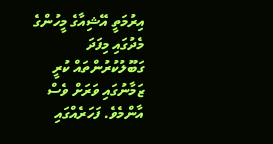އިރުމަތީ އޭޝިއާގެ މީހުންގެ މެދުގައި މިފަދަ ގަބޫލުކުރުންތައް ކުރީ ޒަމާނުގައި ވަރަށް ވެސް އާންމެވެ. ފަހަރެއްގައި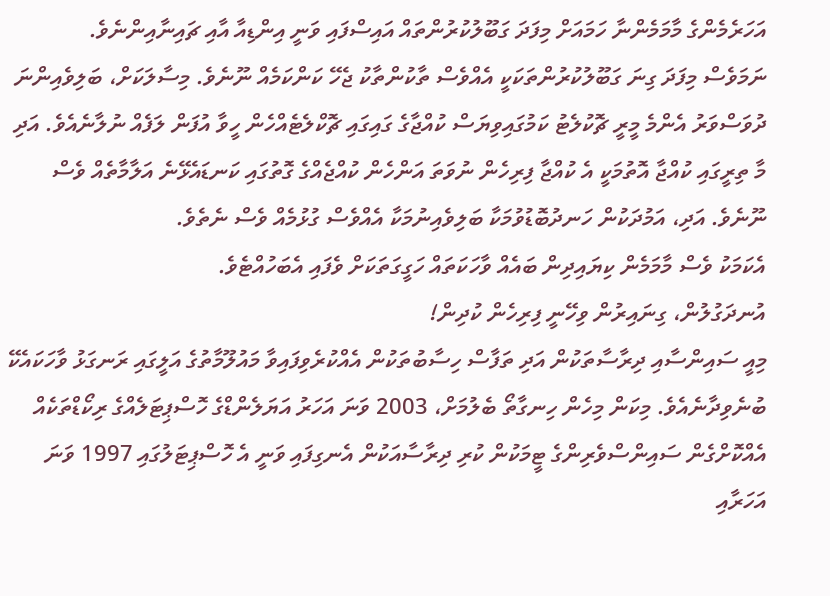އަހަރެމެންގެ މާމަމެންނާ ހަމައަށް މިފަދަ ގަބޫލުކުރުންތައް އައިސްފައި ވަނީ އިންޑިއާ އާއި ޗައިނާއިންނެވެ.
ނަމަވެސް މިފަދަ ގިނަ ގަބޫލުކުރުންތަކަކީ އެއްވެސް ތާކުންތާކު ޖެހޭ ކަންކަމެއް ނޫނެވެ. މިސާލަކަށް، ބަލިވެއިންނަ ދުވަސްވަރު އެންމެ މީރީ ޗޮކުލެޓު ކަމުގައިވިޔަސް ކުއްޖާގެ ގައިގައި ޗޮކްލެޓެއްހެން ހީވާ އުފަން ލަފެއް ނުލާނެއެވެ. އަދި މާ ތިރީގައި ކުއްޖާ އޮތުމަކީ އެ ކުއްޖާ ފިރިހެން ނުވަތަ އަންހެން ކުއްޖެއްގެ ގޮތުގައި ކަނޑައެޅޭނެ އަލާމާތެއް ވެސް ނޫނެވެ. އަދި، އަމުދަކުން ހަނދުބޮޑުވުމަކާ ބަލިވެއިނުމަކާ އެއްވެސް ގުޅުމެއް ވެސް ނެތެވެ.
އެކަމަކު ވެސް މާމަމެން ކިޔައިދިން ބައެއް ވާހަކަތައް ހަގީގަތަކަށް ވެފައި އެބަހުއްޓެވެ.
އުނދަގުލުން، ގިނައިރުން ވިހޭނީ ފިރިހެން ކުދިން!
މިއީ ސައިންސާއި ދިރާސާތަކުން އަދި ތަފާސް ހިސާބުތަކުން އެއްކުރެވިފައިވާ މައުލޫމާތުގެ އަލީގައި ރަނގަޅު ވާހަކައެކޭ ބުނެވިދާނެއެވެ. މިކަން މިހެން ހިނގާތޯ ބެލުމަށް، 2003 ވަނަ އަހަރު އަޔަލެންޑްގެ ހޮސްޕިޓަލެއްގެ ރިކޯޑްތަކެއް އެއްކޮށްގެން ސައިންސްވެރިންގެ ޓީމަކުން ކުރި ދިރާސާއަކުން އެނގިފައި ވަނީ އެ ހޮސްޕިޓަލުގައި 1997 ވަނަ އަހަރާއި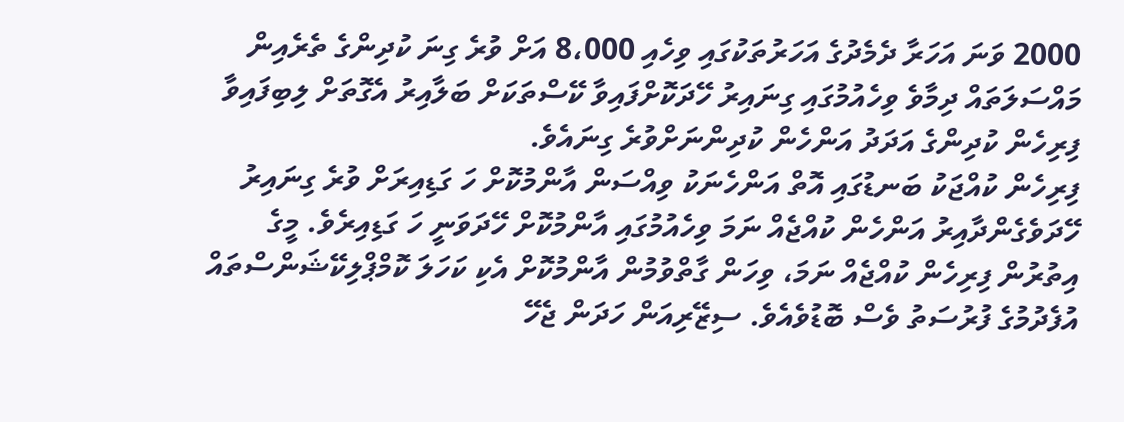2000 ވަނަ އަހަރާ ދެމެދުގެ އަހަރުތަކުގައި ވިހެއި 8،000 އަށް ވުރެ ގިނަ ކުދިންގެ ތެރެއިން މައްސަލަތައް ދިމާވެ ވިހެއުމުގައި ގިނައިރު ހޭދަކޮށްފައިވާ ކޭސްތަކަށް ބަލާއިރު އެގޮތަށް ލިބިފައިވާ ފިރިހެން ކުދިންގެ އަދަދު އަންހެން ކުދިންނަށްވުރެ ގިނައެވެ.
ފިރިހެން ކުއްޖަކު ބަނޑުގައި އޮތް އަންހެނަކު ވިއްސަން އާންމުކޮށް ހަ ގަޑިއިރަށް ވުރެ ގިނައިރު ހޭދަވެގެންދާއިރު އަންހެން ކުއްޖެއް ނަމަ ވިހެއުމުގައި އާންމުކޮށް ހޭދަވަނީ ހަ ގަޑިއިރެވެ. މީގެ އިތުރުން ފިރިހެން ކުއްޖެއް ނަމަ، ވިހަން ގާތްވުމުން އާންމުކޮށް އެކި ކަހަލަ ކޮމްޕްލިކޭޝަންސްތައް އުފެދުމުގެ ފުރުސަތު ވެސް ބޮޑުވެއެވެ. ސިޒޭރިއަން ހަދަން ޖެހޭ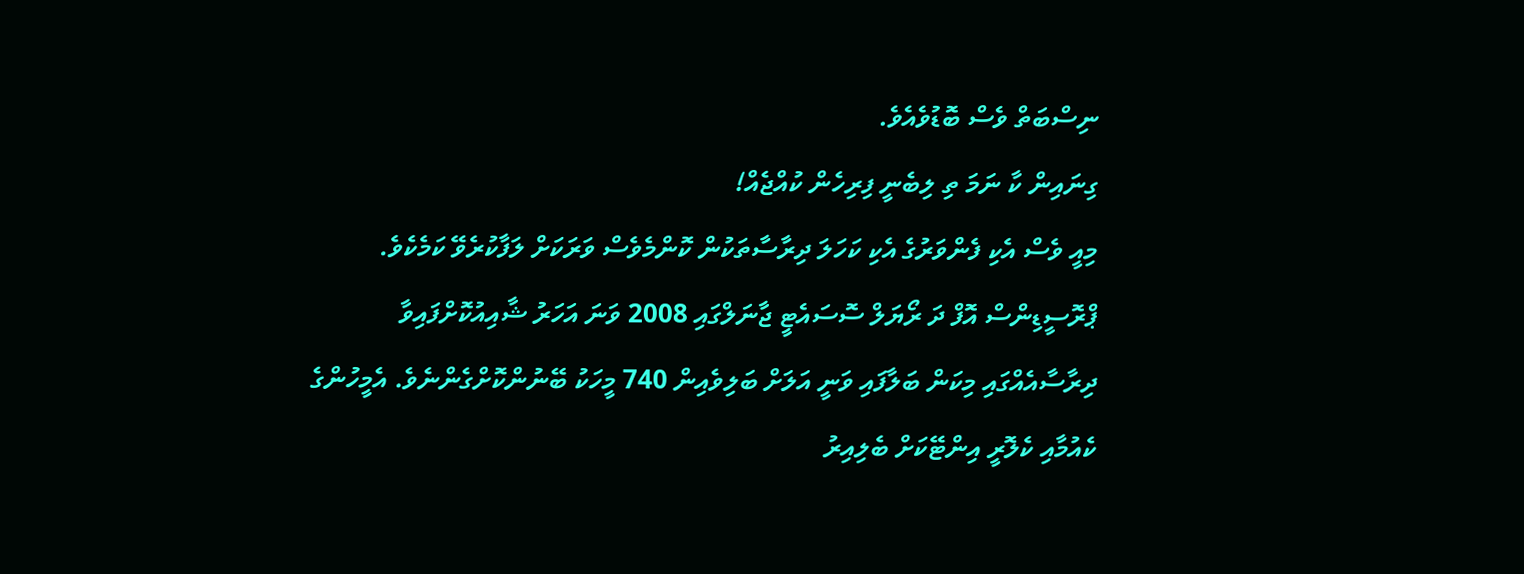ނިސްބަތް ވެސް ބޮޑުވެއެވެ.
ގިނައިން ކާ ނަމަ ތި ލިބެނީ ފިރިހެން ކުއްޖެއް!
މިއީ ވެސް އެކި ފެންވަރުގެ އެކި ކަހަލަ ދިރާސާތަކުން ކޮންމެވެސް ވަރަކަށް ލަފާކުރެވޭ ކަމެކެވެ. ޕްރޮސީޑިންސް އޮފް ދަ ރޯޔަލް ސޮސައެޓީ ޖާނަލްގައި 2008 ވަނަ އަހަރު ޝާއިއުކޮށްފައިވާ ދިރާސާއެއްގައި މިކަން ބަލާފައި ވަނީ އަލަށް ބަލިވެއިން 740 މީހަކު ބޭނުންކޮށްގެންނެވެ. އެމީހުންގެ ކެއުމާއި ކެލޮރީ އިންޓޭކަށް ބެލިއިރު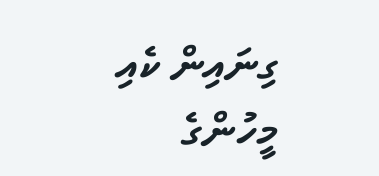ގިނައިން ކެއި މީހުންގެ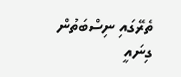ތެރޭގައި ނިސްބަތުން ގިނައީ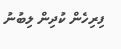ފިރިހެން ކުދިން ލިބުނު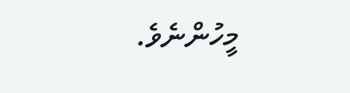މީހުންނެވެ.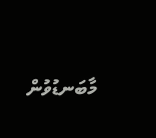މާބަނޑުވުން